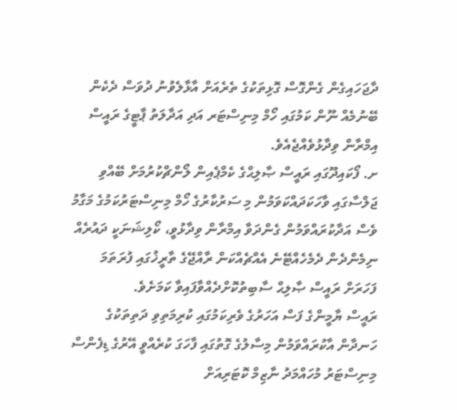ދާޖަހައިގެން ގެންގޮސް ގޮޅިތަކުގެ ތެރެއަށް އާޅާލެވުނު ދުވަސް ދެކެން ބޭނުމެއް ނޫން ކަމުގައި ހޯމް މިނިސްޓަރ އަދި އަދާލަތު ޕާޓީގެ ރައީސް އިމްރާން ވިދާޅުވެއްޖެއެވެ.
ށ. ފޯކައިދޫގައި ރައީސް ޞާލިޙްގެ ކެމްޕެއިން ލޯންޗްކުރުމަށް ބޭއްވި ޖަލްސާގައި ވާހަކަދައްކަވަމުން މި ސަރުކާރުގެ ހޯމް މިނިސްޓަރުކަމުގެ މަގާމު ވެސް އަދާކުރައްވަމުން ގެންދަވާ އިމްރާން ވިދާޅުވީ، ކޯލިޝަނަކީ ދައުރެއް ނިމެންދެން ދެމެހެއްޓޭނެ އެއްޗެއްކަން ރާއްޖޭގެ ތާރީޚުގައި ފުރަތަމަ ފަހަރަށް ރައީސް ޞާލިޙް ސާބިތުކޮށްދެއްވާފައިވާ ކަމަށެވެ.
ރައީސް ޔާމީންގެ ފަސް އަހަރުގެ ވެރިކަމުގައި ކުރިމަތިވި ދަތިތަކުގެ ހަނދާން އާކުރައްވަމުން މިސާލުގެ ގޮތުގައި ފާހަގަ ކުރެއްވީ އޭރުގެ ޑިފެންސް މިނިސްޓަރު މުހައްމަދު ނާޒިމް ކޮޓަރިއަށް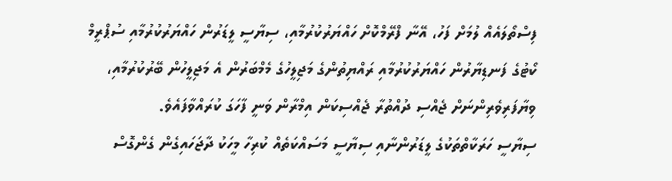ފިސްތޯލައެއް ލުމަށް ފަހު، އޭނާ ފްރޭމްކޮށް ހައްޔަރުކުރުމާއި، ސިޔާސީ ލީޑަރުން ހައްޔަރުކުރުމާއި ސުޕްރީމް ކޯޓުގެ ފަނޑިޔާރުން ހައްޔަރުކުރުމާއި ރައްޔިތުންގެ މަޖިލީހުގެ މެމްބަރުން އެ މަޖިލީހުން ބޭރުކުރުމާއި، ވިޔާފަރިވެރިންނަށް ޖެއްސި ދުއްތުރާ ޖެއްސިކަން އިމްރާން ވަނީ ފާހަގަ ކުރައްވާފައެވެ.
ސިޔާސީ ހަރަކާތްތަކުގެ ލީޑަރުންނާއި ސިޔާސީ މަސައްކަތެއް ކުރިހާ މީހަކު ދާޖަހައިގެން ގެންގޮސް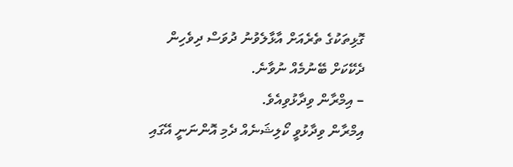ގޮޅިތަކުގެ ތެރެއަށް އާޅާލެވުނު ދުވަސް ދިވެހިން ދެކޭކަށް ބޭނުމެއް ނުވާނެ.
– އިމްރާން ވިދާޅުވިއެވެ.
އިމްރާން ވިދާޅުވީ ކޯލިޝަނެއް ދެމި އޮންނަނީ އޭގައި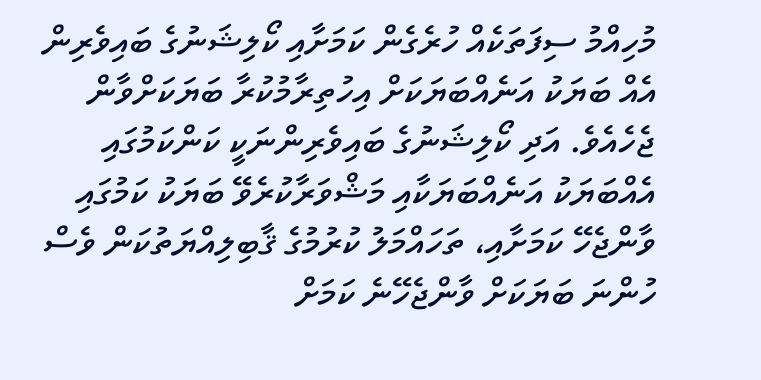މުހިއްމު ސިފަތަކެއް ހުރެގެން ކަމަށާއި ކޯލިޝަނުގެ ބައިވެރިން އެއް ބަޔަކު އަނެއްބަޔަކަށް އިހުތިރާމުކުރާ ބަޔަކަށްވާން ޖެހެއެވެ. އަދި ކޯލިޝަނުގެ ބައިވެރިންނަކީ ކަންކަމުގައި އެއްބަޔަކު އަނެއްބަޔަކާއި މަޝްވަރާކުރެވޭ ބަޔަކު ކަމުގައި ވާންޖެހޭ ކަމަށާއި، ތަހައްމަލު ކުރުމުގެ ޤާބިލިއްޔަތުކަން ވެސް ހުންނަ ބަޔަކަށް ވާންޖެހޭނެ ކަމަށް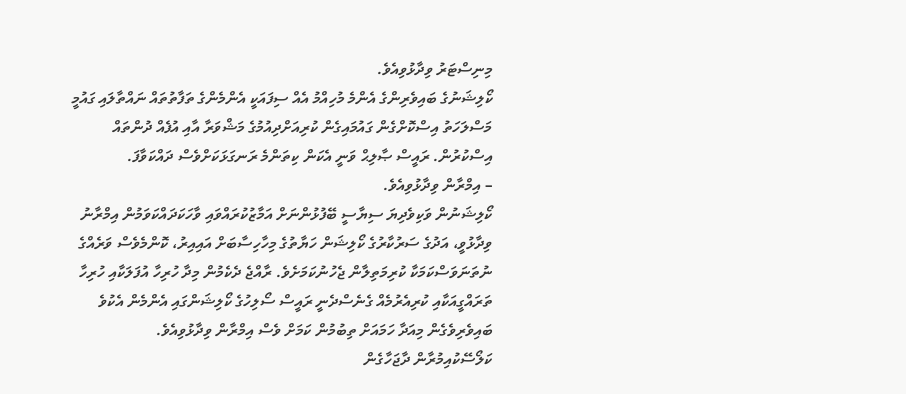މިނިސްޓަރު ވިދާޅުވިއެވެ.
ކޯލިޝަނުގެ ބައިވެރިންގެ އެންމެ މުހިއްމު އެއް ސިފައަކީ އެންމެންގެ ތަފާތުތައް ނައްތާލައި ގައުމީ މަސްލަހަތު އިސްކޮށްގެން ގައުމައިގެން ކުރިއަށްދިއުމުގެ މަޝްވަރާ އާއި އުފެއް ދުންތައް އިސްކުރުން. ރައީސް ޞާލިޙް ވަނީ އެކަން ކިތަންމެ ރަނގަޅަކަށްވެސް ދައްކަވާފަ.
– އިމްރާން ވިދާޅުވިއެވެ.
ކޯލިޝަނުން ވަކިވެދިޔަ ސިޔާސީ ބޭފުޅުންނަށް އަމާޒުކުރައްވައި ވާހަކަދައްކަވަމުން އިމްރާނު ވިދާޅުވީ، އަދުގެ ސަރުކާރުގެ ކޯލިޝަން ހަޔާތުގެ މިހާހިސާބަށް އައިއިރު، ކޮންމެވެސް ވަރެއްގެ ނުތަނަވަސްކަމަކާ ކުރިމަތިލާން ޖެހުނުކަމަށެވެ. ރާއްޖެ ދެކެމުން މިދާ ހުރިހާ އުފަލަކާއި ހުރިހާ ތަރައްގީއަކާއި ކުރިއެރުމެއް ގެނެސްދެނީ ރައީސް ސޯލިހުގެ ކޯލިޝަންގައި އެންމެން އެކުވެ ބައިވެރިވެގެން މިއަދާ ހަމައަށް ތިބުމުން ކަމަށް ވެސް އިމްރާން ވިދާޅުވިއެވެ.
ކަލޯސޭކުއިމުރާން ދާޖަހާގެން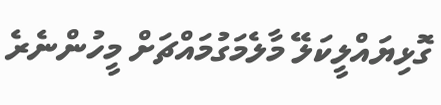ގޮޅިޔައްލީކަލޭ މާލެމަގުމައްޗަށް މީހުންނެރެ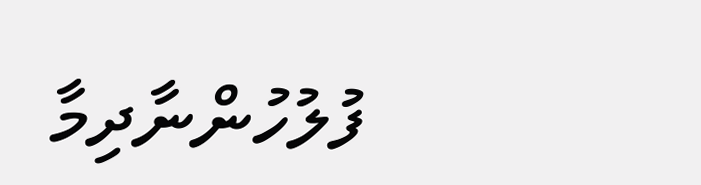ފުލުހުންނާދިމާ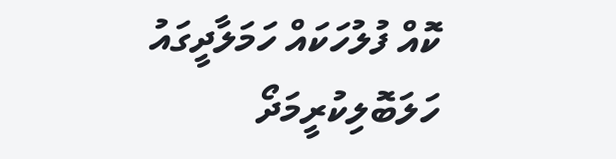ކޮއް ފުލުހަކައް ހަމަލާދީގައު ހަލަބޮލިކުރީމަދޯ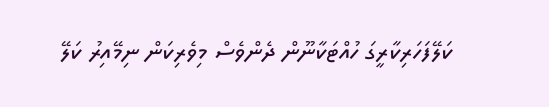ކަލޭފަހަރިކާރީގަ ހުއްޓަކާނޫން ދެންވެސް މިވެރިކަން ނިމޭއިރު ކަލޭ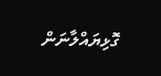ގޮޅިޔައްލާނަން